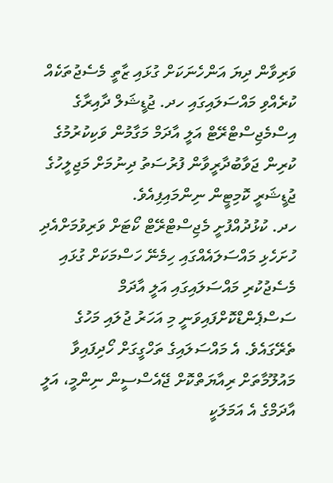ވަރިވާން ދިޔަ އަންހެނަކަށް ގުޅައި ޒާތީ މެސެޖުތަކެއް ކުރެއްވި މައްސަލައިގައި ހދ. ޖުޑީޝަލް ދާއިރާގެ އިސްމެޖިސްޓްރޭޓް އަލީ އާދަމް މަގާމުން ވަކިކުރުމުގެ ކުރިން ޖަވާބުދާރީވާން ފުރުސަތު ދިނުމަށް މަޖިލީހުގެ ޖުޑީޝަރީ ކޮމިޓީން ނިންމައިފިއެވެ.
ހދ. ކުޅުދުއްފުށީ މެޖިސްޓްރޭޓް ކޯޓަށް ވަރިވުމަށްއެދި ހުށަހެޅި މައްސަލައެއްގައި ހިމެނޭ ހަސްމަކަށް ގުޅައި މެސެޖުކުރި މައްސަލައިގައި އަލީ އާދަމް ސަސްޕެންޑްކޮށްފައިވަނީ މި އަހަރު ޖުލައި މަހުގެ ތެރޭގައެވެ. އެ މައްސަލައިގެ ތަހްގީގަށް ހޯދިފައިވާ މައުލޫމާތަށް ރިއާޔަތްކޮށް ޖޭއެސްސީން ނިންމީ، އަލީ އާދަމްގެ އެ އަމަލަކީ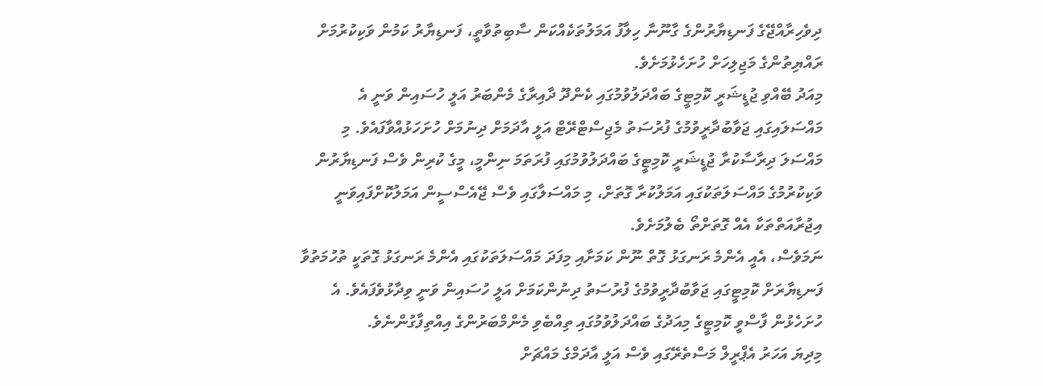ދިވެހިރާއްޖޭގެ ފަނޑިޔާރުންގެ ގާނޫނާ ހިލާފު އަމަލުތަކެއްކަން ސާބިތުވާތީ، ފަނޑިޔާރު ކަމުން ވަކިކުރުމަށް ރައްޔިތުންގެ މަޖިލިހަށް ހުށަހެޅުމަށެވެ.
މިއަދު ބޭއްވި ޖުޑީޝަރީ ކޮމިޓީގެ ބައްދަލުވުމުގައި ކެންދޫ ދާއިރާގެ މެންބަރު އަލީ ހުސައިން ވަނީ އެ މައްސަލައިގައި ޖަވާބުދާރީވުމުގެ ފުރުސަތު މެޖިސްޓްރޭޓް އަލީ އާދަމަށް ދިނުމަށް ހުށަހަޅުއްވާފައެވެ. މި މައްސަލަ ދިރާސާކުރާ ޖުޑީޝަރީ ކޮމިޓީގެ ބައްދަލުވުމުގައި ފުރަތަމަ ނިންމީ، މީގެ ކުރިން ވެސް ފަނޑިޔާރުން ވަކިކުރުމުގެ މައްސަލަތަކުގައި އަމަލުކުރާ ގޮތަށް، މި މައްސަލާގައި ވެސް ޖޭއެސްސީން އަމަލުކޮށްފައިވަނީ އިޖުރާއަތްތަކާ އެއް ގޮތަށްތޯ ބެލުމަށެވެ.
ނަމަވެސް، އެއީ އެންމެ ރަނގަޅު ގޮތް ނޫން ކަމަށާއި މިފަދަ މައްސަލަތަކުގައި އެންމެ ރަނގަޅު ގޮތަކީ ތުހުމަތުވާ ފަނޑިޔާރަށް ކޮމިޓީގައި ޖަވާބުދާރީވުމުގެ ފުރުސަތު ދިނުންކަމަށް އަލީ ހުސައިން ވަނީ ވިދާޅުވެފައެވެ. އެ ހުށަހެޅުން ފާސްވީ ކޮމިޓީގެ މިއަދުގެ ބައްދަލުވުމުގައި ތިއްބެވި މެންމްބަރުންގެ އިއްތިފާގުންނެވެ.
މިދިޔަ އަހަރު އެޕްރީލް މަސްތެރޭގައި ވެސް އަލީ އާދަމްގެ މައްޗަށް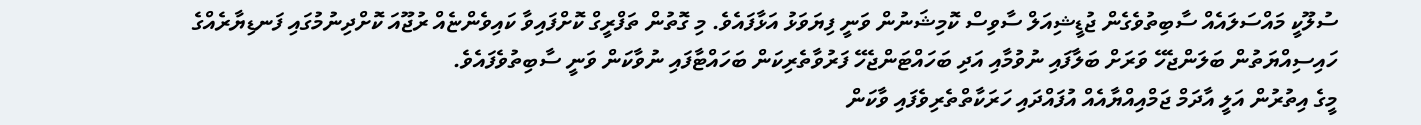ސުލޫކީ މައްސަލައެއް ސާބިތުވެގެން ޖުޑީޝިއަލް ސާވިސް ކޮމިޝަނުން ވަނީ ފިޔަވަޅު އަޅާފައެވެ. މި ގޮތުން ތަފްރީގް ކޮށްފައިވާ ކައިވެންޏެއް ރުޖޫއަ ކޮށްދިނުމުގައި ފަނޑިޔާރެއްގެ ހައިސިއްޔަތުން ބަލަންޖެހޭ ވަރަށް ބަލާފައި ނުވުމާއި އަދި ބަހައްޓަންޖެހޭ ފަރުވާތެރިކަން ބަހައްޓާފައި ނުވާކަން ވަނީ ސާބިތުވެފައެވެ.
މީގެ އިތުރުން އަލީ އާދަމް ޖަމްއިއްޔާއެއް އުފައްދައި ހަރަކާތްތެރިވެފައި ވާކަން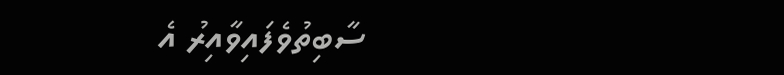ސާބިތުވެފައިވާއިރު އެ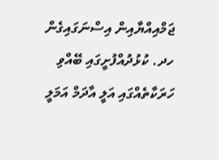ޖަމްއިއްޔާއިން އިސްނަގައިގެން ހދ. ކުޅުދުއްފުށީގައި ބޭއްވި ހަރަކާތެއްގައި އަލީ އާދަމް އަމަލީ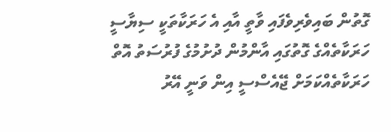ގޮތުން ބައިވެރިވެފައި ވާތީ އާއި އެ ހަރަކާތަކީ ސިޔާސީ ހަރަކާތެއްގެ ގޮތުގައި އާންމުން ދުށުމުގެ ފުރުސަތު އޮތް ހަރަކާތެއްކަމަށް ޖޭއެސްސީ އިން ވަނީ އޭރު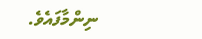ނިންމާފައެވެ.